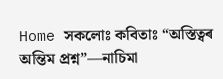Home সকলোঃ কবিতাঃ “অস্তিত্বৰ অন্তিম প্ৰশ্ন”—নাচিমা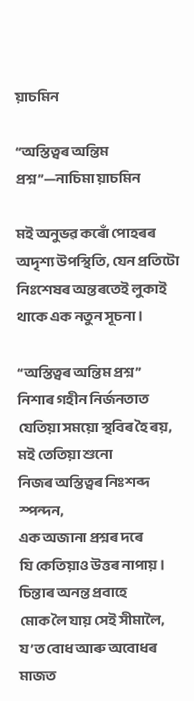য়াচমিন

“অস্তিত্বৰ অন্তিম প্ৰশ্ন”—নাচিমা য়াচমিন

মই অনুভৱ কৰোঁ পোহৰৰ অদৃশ্য উপস্থিতি, যেন প্ৰতিটো নিঃশেষৰ অন্তৰতেই লুকাই থাকে এক নতুন সূচনা।

“অস্তিত্বৰ অন্তিম প্ৰশ্ন”
নিশাৰ গহীন নিৰ্জনতাত
যেতিয়া সময়ো স্থবিৰ হৈ ৰয়,
মই তেতিয়া শুনো
নিজৰ অস্তিত্বৰ নিঃশব্দ স্পন্দন,
এক অজানা প্ৰশ্নৰ দৰে
যি কেতিয়াও উত্তৰ নাপায়।
চিন্তাৰ অনন্ত প্ৰবাহে
মোক লৈ যায় সেই সীমালৈ,
য’ত বোধ আৰু অবোধৰ মাজত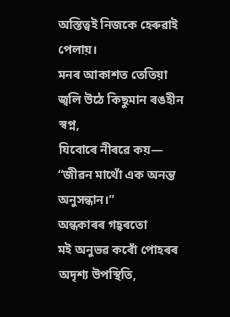অস্তিত্বই নিজকে হেৰুৱাই পেলায়।
মনৰ আকাশত তেতিয়া
জ্বলি উঠে কিছুমান ৰঙহীন স্বপ্ন,
যিবোৰে নীৰৱে কয়—
“জীৱন মাথোঁ এক অনন্ত অনুসন্ধান।”
অন্ধকাৰৰ গহ্বৰতো
মই অনুভৱ কৰোঁ পোহৰৰ
অদৃশ্য উপস্থিতি,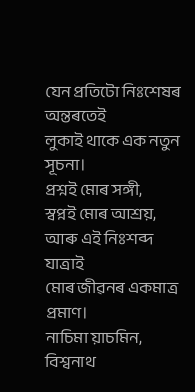যেন প্ৰতিটো নিঃশেষৰ অন্তৰতেই
লুকাই থাকে এক নতুন সূচনা।
প্ৰশ্নই মোৰ সঙ্গী,
স্বপ্নই মোৰ আশ্ৰয়,
আৰু এই নিঃশব্দ যাত্ৰাই
মোৰ জীৱনৰ একমাত্র প্ৰমাণ।
নাচিমা য়াচমিন,
বিশ্বনাথ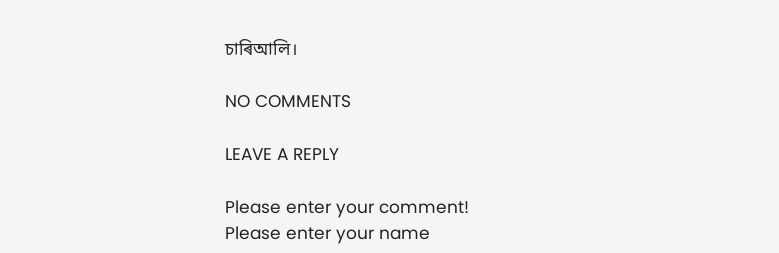চাৰিআলি।

NO COMMENTS

LEAVE A REPLY

Please enter your comment!
Please enter your name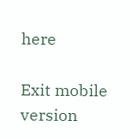here

Exit mobile version